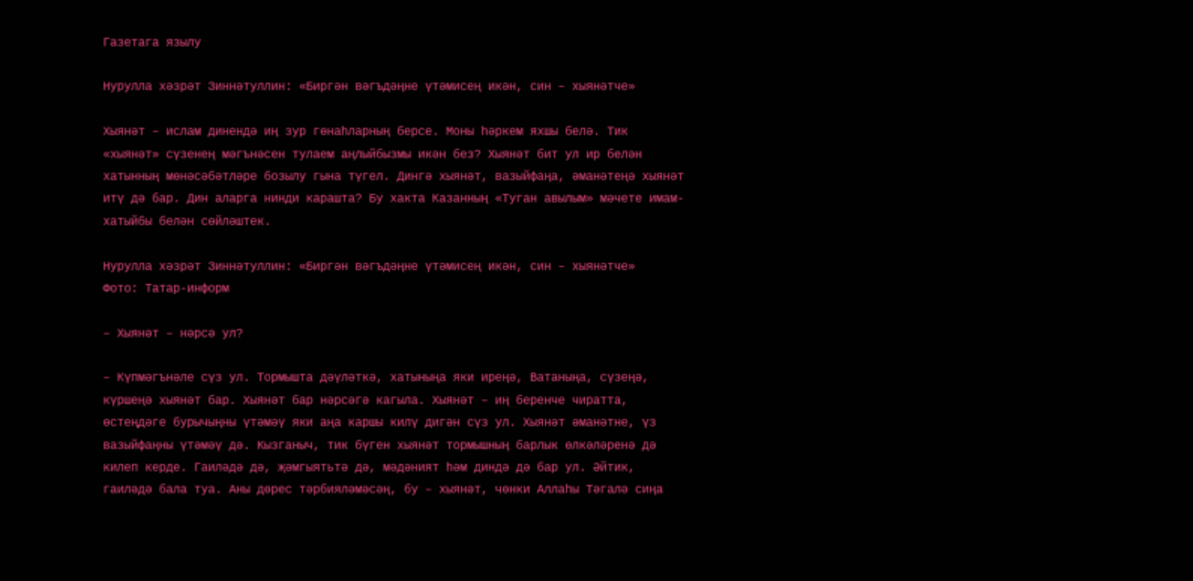Газетага язылу

Нурулла хәзрәт Зиннәтуллин: «Биргән вәгъдәңне үтәмисең икән, син – хыянәтче»

Хыянәт – ислам динендә иң зур гөнаһларның берсе. Моны һәркем яхшы белә. Тик «хыянәт» сүзенең мәгънәсен тулаем аңлыйбызмы икән без? Хыянәт бит ул ир белән хатынның мөнәсәбәтләре бозылу гына түгел. Дингә хыянәт, вазыйфаңа, әманәтеңә хыянәт итү дә бар. Дин аларга нинди карашта? Бу хакта Казанның «Туган авылым» мәчете имам-хатыйбы белән сөйләштек.

Нурулла хәзрәт Зиннәтуллин: «Биргән вәгъдәңне үтәмисең икән, син – хыянәтче»
Фото: Татар-информ

– Хыянәт – нәрсә ул?

– Күпмәгънәле сүз ул. Тормышта дәүләткә, хатыныңа яки иреңә, Ватаныңа, сүзеңә, күршеңә хыянәт бар. Хыянәт бар нәрсәгә кагыла. Хыянәт – иң беренче чиратта, өстеңдәге бурычыңны үтәмәү яки аңа каршы килү дигән сүз ул. Хыянәт әманәтне, үз вазыйфаңны үтәмәү дә. Кызганыч, тик бүген хыянәт тормышның барлык өлкәләренә дә килеп керде. Гаиләдә дә, җәмгыятьтә дә, мәдәният һәм диндә дә бар ул. Әйтик, гаиләдә бала туа. Аны дөрес тәрбияләмәсәң, бу – хыянәт, чөнки Аллаһы Тәгалә сиңа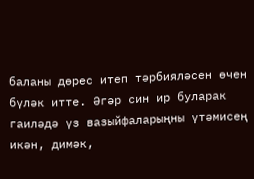баланы дөрес итеп тәрбияләсен өчен бүләк итте. Әгәр син ир буларак гаиләдә үз вазыйфаларыңны үтәмисең икән, димәк,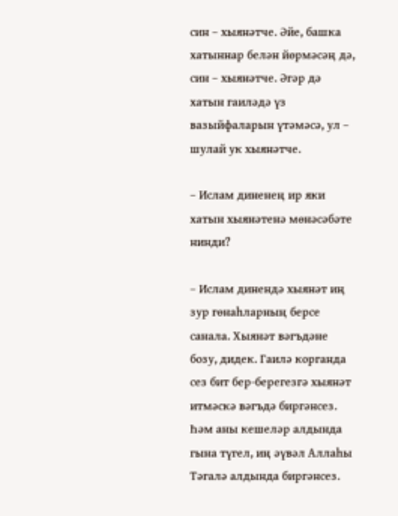син – хыянәтче. Әйе, башка хатыннар белән йөрмәсәң дә, син – хыянәтче. Әгәр дә хатын гаиләдә үз вазыйфаларын үтәмәсә, ул – шулай ук хыянәтче.

– Ислам диненең ир яки хатын хыянәтенә мөнәсәбәте нинди?

– Ислам динендә хыянәт иң зур гөнаһларның берсе санала. Хыянәт вәгъдәне бозу, дидек. Гаилә корганда сез бит бер-берегезгә хыянәт итмәскә вәгъдә биргәнсез. Һәм аны кешеләр алдында гына түгел, иң әүвәл Аллаһы Тәгалә алдында биргәнсез.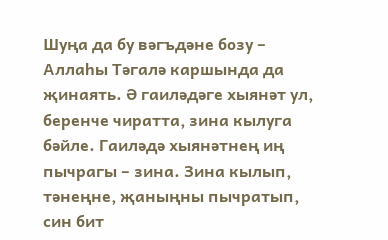Шуңа да бу вәгъдәне бозу – Аллаһы Тәгалә каршында да җинаять. Ә гаиләдәге хыянәт ул, беренче чиратта, зина кылуга бәйле. Гаиләдә хыянәтнең иң пычрагы – зина. Зина кылып, тәнеңне, җаныңны пычратып, син бит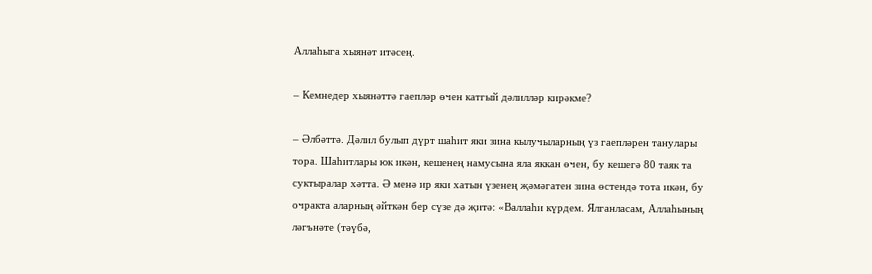Аллаһыга хыянәт итәсең.

– Кемнедер хыянәттә гаепләр өчен катгый дәлилләр кирәкме?

– Әлбәттә. Дәлил булып дүрт шаһит яки зина кылучыларның үз гаепләрен танулары тора. Шаһитлары юк икән, кешенең намусына яла яккан өчен, бу кешегә 80 таяк та суктыралар хәтта. Ә менә ир яки хатын үзенең җәмәгатен зина өстендә тота икән, бу очракта аларның әйткән бер сүзе дә җитә: «Валлаһи күрдем. Ялганласам, Аллаһының ләгънәте (тәүбә,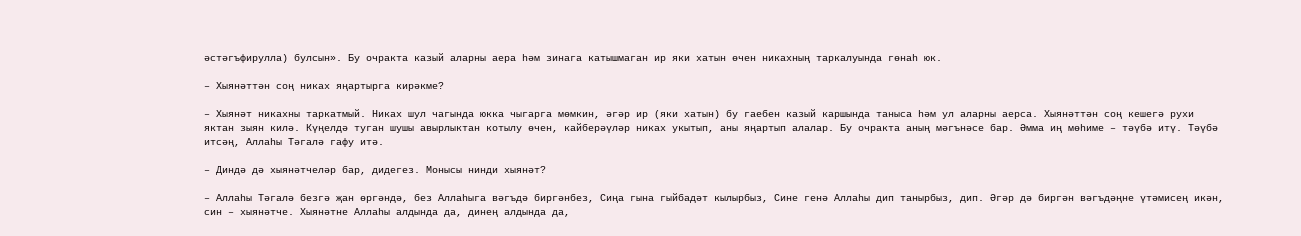әстәгъфирулла) булсын». Бу очракта казый аларны аера һәм зинага катышмаган ир яки хатын өчен никахның таркалуында гөнаһ юк.

– Хыянәттән соң никах яңартырга кирәкме?

– Хыянәт никахны таркатмый. Никах шул чагында юкка чыгарга мөмкин, әгәр ир (яки хатын) бу гаебен казый каршында таныса һәм ул аларны аерса. Хыянәттән соң кешегә рухи яктан зыян килә. Күңелдә туган шушы авырлыктан котылу өчен, кайберәүләр никах укытып, аны яңартып алалар. Бу очракта аның мәгънәсе бар. Әмма иң мөһиме – тәүбә итү. Тәүбә итсәң, Аллаһы Тәгалә гафу итә.

– Диндә дә хыянәтчеләр бар, дидегез. Монысы нинди хыянәт?

– Аллаһы Тәгалә безгә җан өргәндә, без Аллаһыга вәгъдә биргәнбез, Сиңа гына гыйбадәт кылырбыз, Сине генә Аллаһы дип танырбыз, дип. Әгәр дә биргән вәгъдәңне үтәмисең икән, син – хыянәтче. Хыянәтне Аллаһы алдында да, динең алдында да,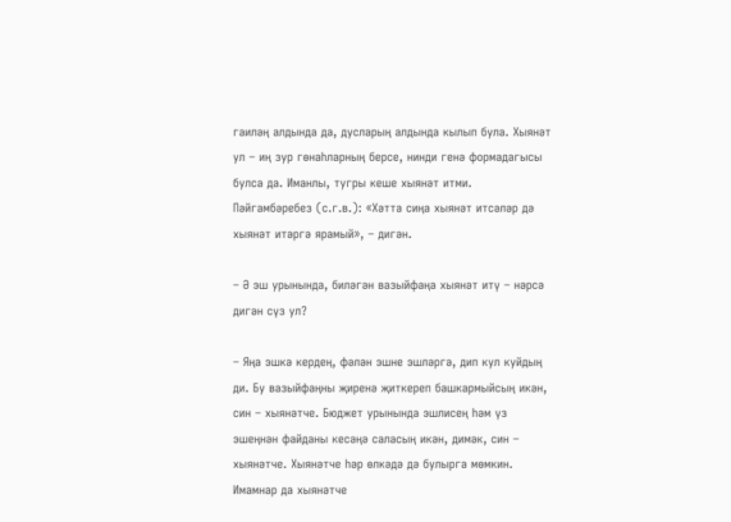гаиләң алдында да, дусларың алдында кылып була. Хыянәт ул – иң зур гөнаһларның берсе, нинди генә формадагысы булса да. Иманлы, тугры кеше хыянәт итми. Пәйгамбәребез (с.г.в.): «Хәтта сиңа хыянәт итсәләр дә хыянәт итәргә ярамый», – дигән.

– Ә эш урынында, биләгән вазыйфаңа хыянәт итү – нәрсә дигән сүз ул?

– Яңа эшкә кердең, фәлән эшне эшләргә, дип кул куйдың ди. Бу вазыйфаңны җиренә җиткереп башкармыйсың икән, син – хыянәтче. Бюджет урынында эшлисең һәм үз эшеңнән файданы кесәңә саласың икән, димәк, син – хыянәтче. Хыянәтче һәр өлкәдә дә булырга мөмкин. Имамнар да хыянәтче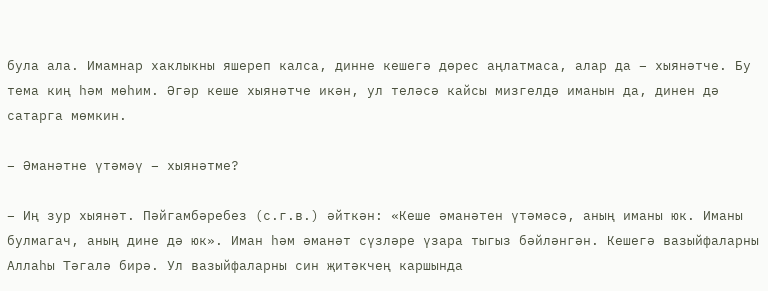була ала. Имамнар хаклыкны яшереп калса, динне кешегә дөрес аңлатмаса, алар да – хыянәтче. Бу тема киң һәм мөһим. Әгәр кеше хыянәтче икән, ул теләсә кайсы мизгелдә иманын да, динен дә сатарга мөмкин.

– Әманәтне үтәмәү – хыянәтме?

– Иң зур хыянәт. Пәйгамбәребез (с.г.в.) әйткән: «Кеше әманәтен үтәмәсә, аның иманы юк. Иманы булмагач, аның дине дә юк». Иман һәм әманәт сүзләре үзара тыгыз бәйләнгән. Кешегә вазыйфаларны Аллаһы Тәгалә бирә. Ул вазыйфаларны син җитәкчең каршында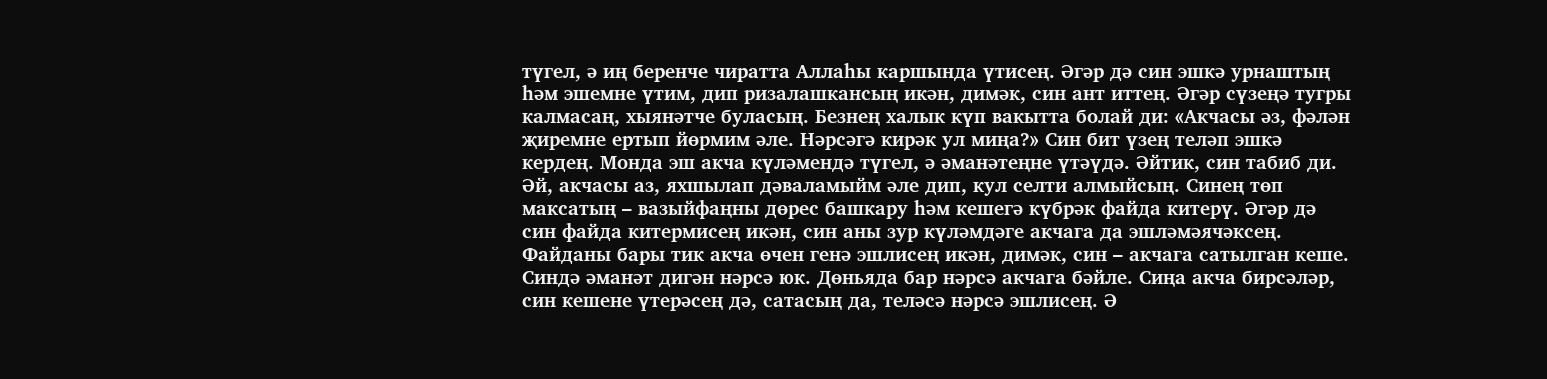түгел, ә иң беренче чиратта Аллаһы каршында үтисең. Әгәр дә син эшкә урнаштың һәм эшемне үтим, дип ризалашкансың икән, димәк, син ант иттең. Әгәр сүзеңә тугры калмасаң, хыянәтче буласың. Безнең халык күп вакытта болай ди: «Акчасы әз, фәлән җиремне ертып йөрмим әле. Нәрсәгә кирәк ул миңа?» Син бит үзең теләп эшкә кердең. Монда эш акча күләмендә түгел, ә әманәтеңне үтәүдә. Әйтик, син табиб ди. Әй, акчасы аз, яхшылап дәваламыйм әле дип, кул селти алмыйсың. Синең төп максатың – вазыйфаңны дөрес башкару һәм кешегә күбрәк файда китерү. Әгәр дә син файда китермисең икән, син аны зур күләмдәге акчага да эшләмәячәксең. Файданы бары тик акча өчен генә эшлисең икән, димәк, син – акчага сатылган кеше. Синдә әманәт дигән нәрсә юк. Дөньяда бар нәрсә акчага бәйле. Сиңа акча бирсәләр, син кешене үтерәсең дә, сатасың да, теләсә нәрсә эшлисең. Ә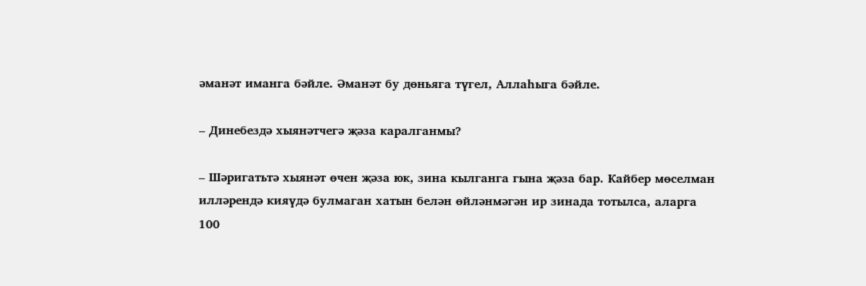әманәт иманга бәйле. Әманәт бу дөньяга түгел, Аллаһыга бәйле.

– Динебездә хыянәтчегә җәза каралганмы?

– Шәригатьтә хыянәт өчен җәза юк, зина кылганга гына җәза бар. Кайбер мөселман илләрендә кияүдә булмаган хатын белән өйләнмәгән ир зинада тотылса, аларга 100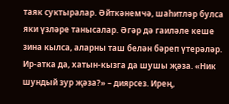таяк суктыралар. Әйткәнемчә, шаһитләр булса яки үзләре танысалар. Әгәр дә гаиләле кеше зина кылса, аларны таш белән бәреп үтерәләр. Ир-атка да, хатын-кызга да шушы җәза. «Ник шундый зур җәза?» – диярсез. Ирең,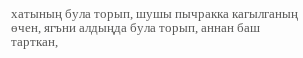хатының була торып, шушы пычракка кагылганың өчен, ягъни алдыңда була торып, аннан баш тарткан,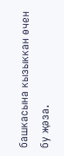башкасына кызыккан өчен бу җәза.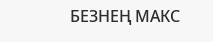БЕЗНЕҢ МАКС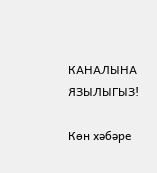КАНАЛЫНА ЯЗЫЛЫГЫЗ!

Көн хәбәре